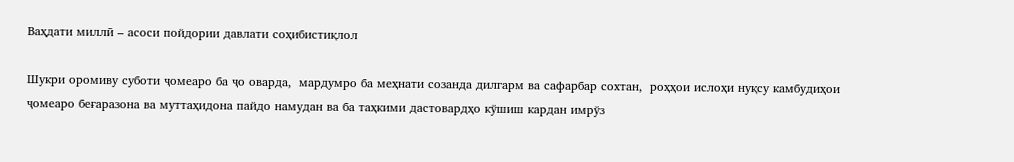Ваҳдати миллӣ – асоси пойдории давлати соҳибистиқлол

Шукри оромиву суботи ҷомеаро ба ҷо оварда,  мардумро ба меҳнати созанда дилгарм ва сафарбар сохтан,  роҳҳои ислоҳи нуқсу камбудиҳои ҷомеаро беғаразона ва муттаҳидона пайдо намудан ва ба таҳкими дастовардҳо кўшиш кардан имрўз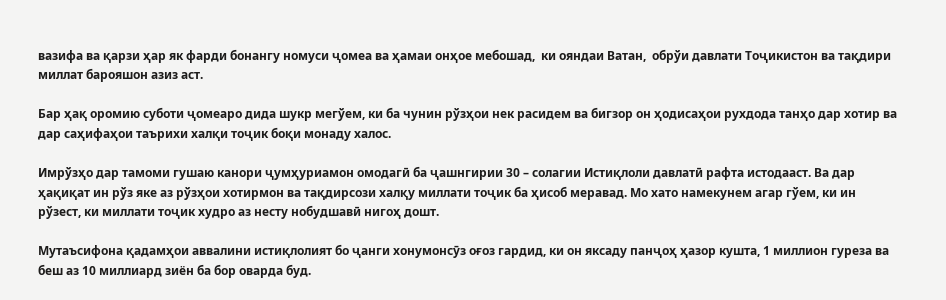вазифа ва қарзи ҳар як фарди бонангу номуси ҷомеа ва ҳамаи онҳое мебошад,  ки ояндаи Ватан,  обрўи давлати Тоҷикистон ва тақдири миллат барояшон азиз аст.

Бар ҳақ оромию суботи ҷомеаро дида шукр мегўем, ки ба чунин рўзҳои нек расидем ва бигзор он ҳодисаҳои рухдода танҳо дар хотир ва дар саҳифаҳои таърихи халқи тоҷик боқи монаду халос.

Имрўзҳо дар тамоми гушаю канори ҷумҳуриамон омодагӣ ба ҷашнгирии 30 – солагии Истиқлоли давлатӣ рафта истодааст. Ва дар ҳақиқат ин рўз яке аз рўзҳои хотирмон ва тақдирсози халқу миллати тоҷик ба ҳисоб меравад. Мо хато намекунем агар гўем, ки ин рўзест, ки миллати тоҷик худро аз несту нобудшавӣ нигоҳ дошт.

Мутаъсифона қадамҳои аввалини истиқлолият бо ҷанги хонумонсӯз оғоз гардид, ки он яксаду панҷоҳ ҳазор кушта, 1 миллион гуреза ва беш аз 10 миллиард зиён ба бор оварда буд.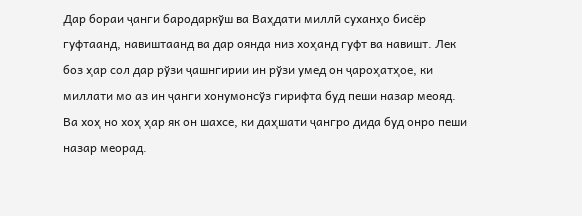Дар бораи ҷанги бародаркўш ва Ваҳдати миллӣ суханҳо бисёр гуфтаанд, навиштаанд ва дар оянда низ хоҳанд гуфт ва навишт. Лек боз ҳар сол дар рўзи ҷашнгирии ин рўзи умед он ҷароҳатҳое, ки миллати мо аз ин ҷанги хонумонсўз гирифта буд пеши назар меояд. Ва хоҳ но хоҳ ҳар як он шахсе, ки даҳшати ҷангро дида буд онро пеши назар меорад.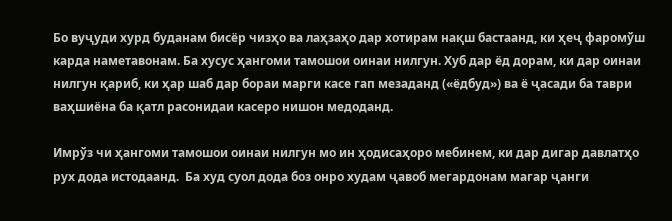Бо вуҷуди хурд буданам бисёр чизҳо ва лаҳзаҳо дар хотирам нақш бастаанд, ки ҳеҷ фаромўш карда наметавонам. Ба хусус ҳангоми тамошои оинаи нилгун. Хуб дар ёд дорам, ки дар оинаи нилгун қариб, ки ҳар шаб дар бораи марги касе гап мезаданд («ёдбуд») ва ё ҷасади ба таври ваҳшиёна ба қатл расонидаи касеро нишон медоданд.

Имрўз чи ҳангоми тамошои оинаи нилгун мо ин ҳодисаҳоро мебинем, ки дар дигар давлатҳо рух дода истодаанд.  Ба худ суол дода боз онро худам ҷавоб мегардонам магар ҷанги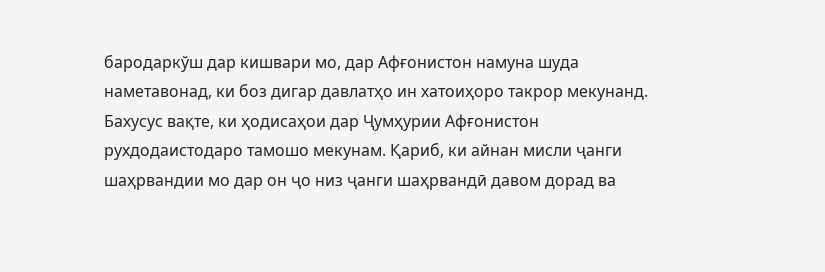бародаркўш дар кишвари мо, дар Афғонистон намуна шуда наметавонад, ки боз дигар давлатҳо ин хатоиҳоро такрор мекунанд. Бахусус вақте, ки ҳодисаҳои дар Ҷумҳурии Афғонистон рухдодаистодаро тамошо мекунам. Қариб, ки айнан мисли ҷанги шаҳрвандии мо дар он ҷо низ ҷанги шаҳрвандӣ давом дорад ва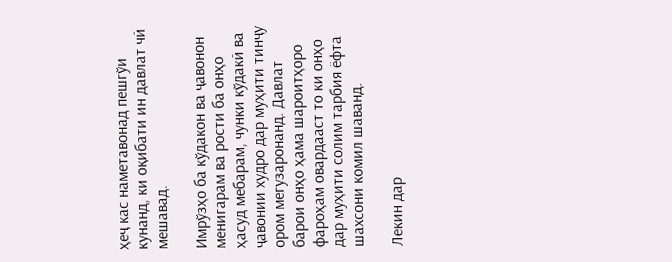ҳеҷ кас наметавонад пешгўи кунанд, ки оқибати ин давлат чӣ мешавад.

Имрўзҳо ба кўдакон ва ҷавонон менигарам ва рости ба онҳо ҳасуд мебарам, чунки кўдакӣ ва ҷавонии худро дар муҳити тинҷу ором мегузаронанд. Давлат барои онҳо ҳама шароитҳоро фароҳам овардааст то ки онҳо дар муҳити солим тарбия ёфта шахсони комил шаванд.

Лекин дар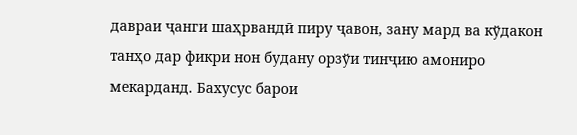давраи ҷанги шаҳрвандӣ пиру ҷавон, зану мард ва кўдакон танҳо дар фикри нон будану орзўи тинҷию амониро мекарданд. Бахусус барои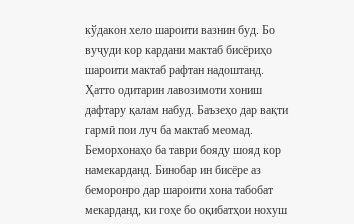кўдакон хело шароити вазнин буд. Бо вуҷуди кор кардани мактаб бисёриҳо шароити мактаб рафтан надоштанд. Ҳатто одитарин лавозимоти хониш дафтару қалам набуд. Баъзеҳо дар вақти гармӣ пои луч ба мактаб меомад. Беморхонаҳо ба таври бояду шояд кор намекарданд. Бинобар ин бисёре аз беморонро дар шароити хона табобат мекарданд, ки гоҳе бо оқибатҳои нохуш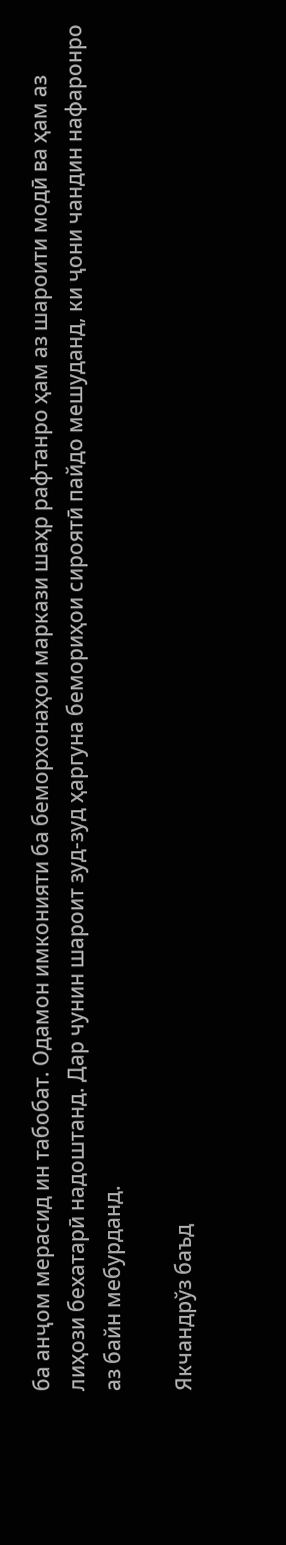ба анҷом мерасид ин табобат. Одамон имконияти ба беморхонаҳои маркази шаҳр рафтанро ҳам аз шароити модӣ ва ҳам аз лиҳози бехатарӣ надоштанд. Дар чунин шароит зуд-зуд ҳаргуна бемориҳои сироятӣ пайдо мешуданд, ки ҷони чандин нафаронро аз байн мебурданд.

Якчандрўз баъд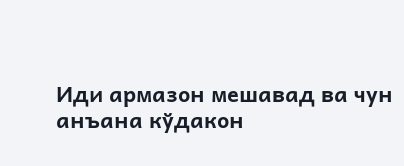Иди армазон мешавад ва чун анъана кўдакон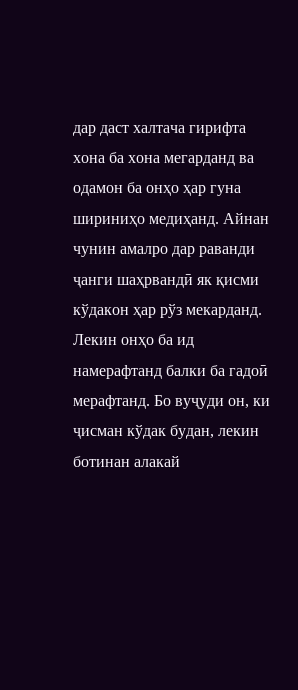дар даст халтача гирифта хона ба хона мегарданд ва одамон ба онҳо ҳар гуна шириниҳо медиҳанд. Айнан чунин амалро дар раванди ҷанги шаҳрвандӣ як қисми кўдакон ҳар рўз мекарданд. Лекин онҳо ба ид намерафтанд балки ба гадоӣ мерафтанд. Бо вуҷуди он, ки ҷисман кўдак будан, лекин ботинан алакай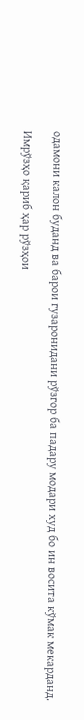одамони калон буданд ва барои гузаронидани рўзгор ба падару модари худ бо ин восита кўмак мекарданд.

Имрўзҳо қариб ҳар рўзҳои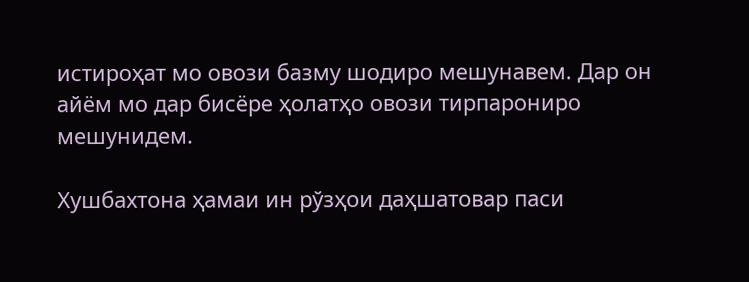истироҳат мо овози базму шодиро мешунавем. Дар он айём мо дар бисёре ҳолатҳо овози тирпарониро мешунидем.

Хушбахтона ҳамаи ин рўзҳои даҳшатовар паси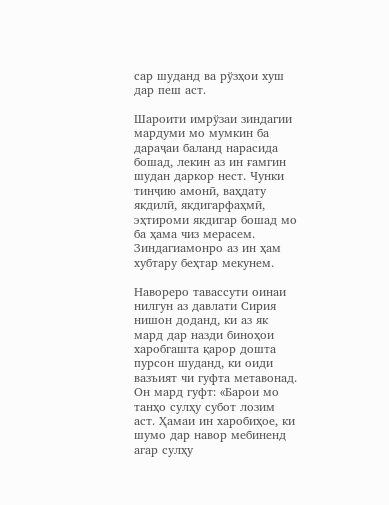сар шуданд ва рўзҳои хуш дар пеш аст.

Шароити имрўзаи зиндагии мардуми мо мумкин ба дараҷаи баланд нарасида бошад, лекин аз ин ғамгин шудан даркор нест. Чунки тинҷию амонӣ, ваҳдату якдилӣ, якдигарфаҳмӣ, эҳтироми якдигар бошад мо ба ҳама чиз мерасем. Зиндагиамонро аз ин ҳам хубтару беҳтар мекунем.

Навореро тавассути оинаи нилгун аз давлати Сирия нишон доданд, ки аз як мард дар назди биноҳои харобгашта қарор дошта пурсон шуданд, ки оиди вазъият чи гуфта метавонад. Он мард гуфт: «Барои мо танҳо сулҳу субот лозим аст. Ҳамаи ин харобиҳое, ки шумо дар навор мебиненд агар сулҳу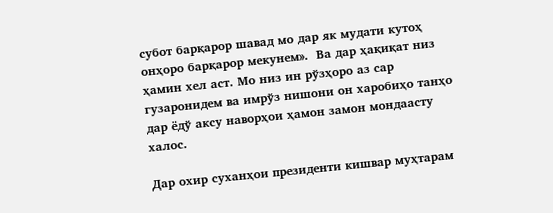субот барқарор шавад мо дар як мудати кутоҳ онҳоро барқарор мекунем».  Ва дар ҳақиқат низ ҳамин хел аст. Мо низ ин рўзҳоро аз сар гузаронидем ва имрўз нишони он харобиҳо танҳо дар ёдў аксу наворҳои ҳамон замон мондаасту халос.

Дар охир суханҳои президенти кишвар муҳтарам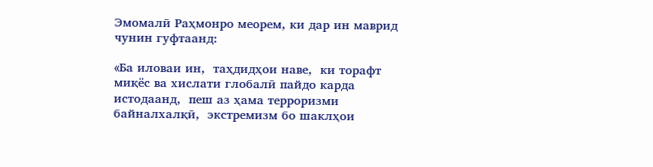Эмомалӣ Раҳмонро меорем, ки дар ин маврид чунин гуфтаанд:

«Ба иловаи ин,  таҳдидҳои наве,  ки торафт миқёс ва хислати глобалӣ пайдо карда истодаанд,  пеш аз ҳама терроризми байналхалқӣ,  экстремизм бо шаклҳои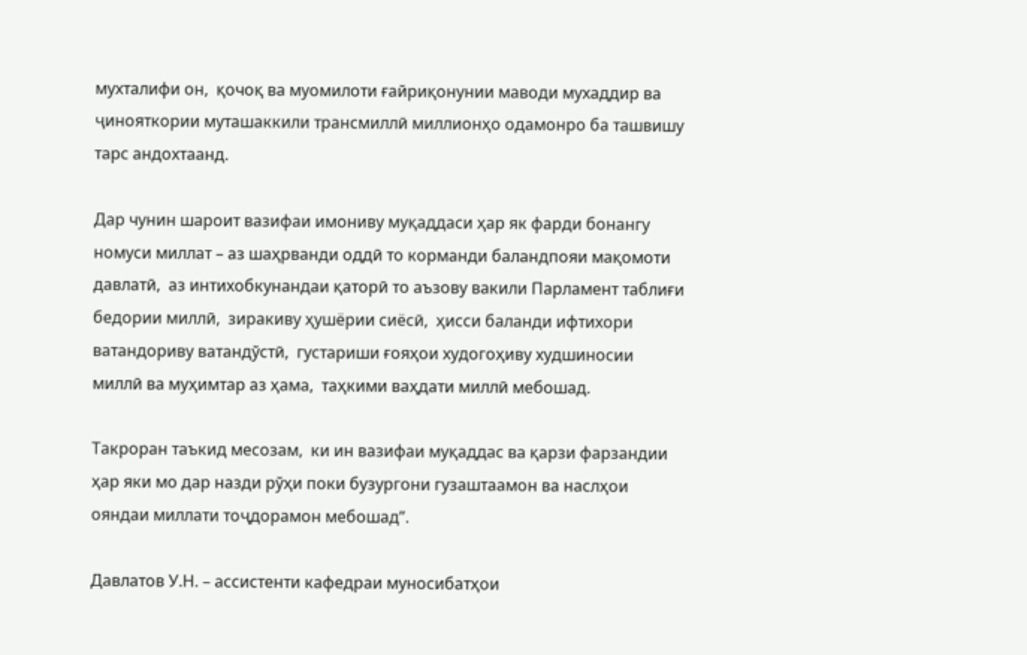мухталифи он,  қочоқ ва муомилоти ғайриқонунии маводи мухаддир ва ҷинояткории муташаккили трансмиллӣ миллионҳо одамонро ба ташвишу тарс андохтаанд.

Дар чунин шароит вазифаи имониву муқаддаси ҳар як фарди бонангу номуси миллат – аз шаҳрванди оддӣ то корманди баландпояи мақомоти давлатӣ,  аз интихобкунандаи қаторӣ то аъзову вакили Парламент таблиғи бедории миллӣ,  зиракиву ҳушёрии сиёсӣ,  ҳисси баланди ифтихори ватандориву ватандўстӣ,  густариши ғояҳои худогоҳиву худшиносии миллӣ ва муҳимтар аз ҳама,  таҳкими ваҳдати миллӣ мебошад.

Такроран таъкид месозам,  ки ин вазифаи муқаддас ва қарзи фарзандии ҳар яки мо дар назди рўҳи поки бузургони гузаштаамон ва наслҳои ояндаи миллати тоҷдорамон мебошад”.

Давлатов У.Н. – ассистенти кафедраи муносибатҳои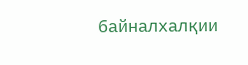байналхалқии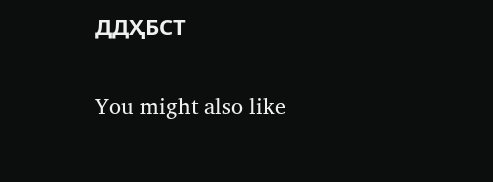ДДҲБСТ

You might also like